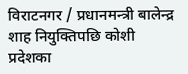विराटनगर / प्रधानमन्त्री बालेन्द्र शाह नियुक्तिपछि कोशी प्रदेशका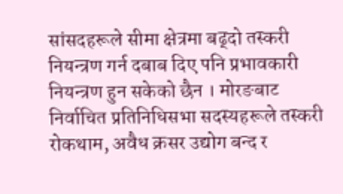सांसदहरूले सीमा क्षेत्रमा बढ्दो तस्करी नियन्त्रण गर्न दबाब दिए पनि प्रभावकारी नियन्त्रण हुन सकेको छैन । मोरङबाट निर्वाचित प्रतिनिधिसभा सदस्यहरूले तस्करी रोकथाम, अवैध क्रसर उद्योग बन्द र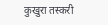कुखुरा तस्करी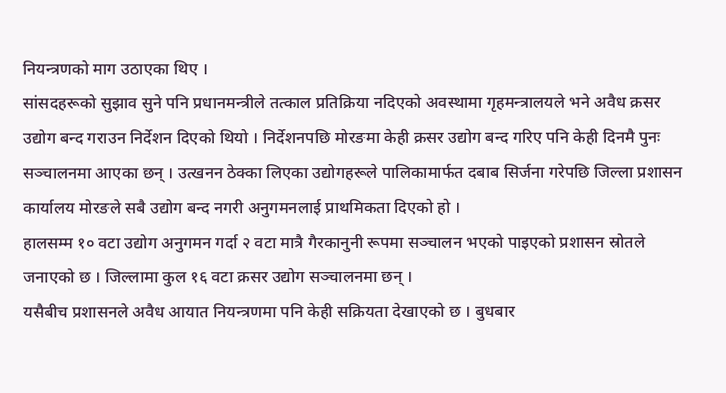नियन्त्रणको माग उठाएका थिए ।
सांसदहरूको सुझाव सुने पनि प्रधानमन्त्रीले तत्काल प्रतिक्रिया नदिएको अवस्थामा गृहमन्त्रालयले भने अवैध क्रसर उद्योग बन्द गराउन निर्देशन दिएको थियो । निर्देशनपछि मोरङमा केही क्रसर उद्योग बन्द गरिए पनि केही दिनमै पुनः सञ्चालनमा आएका छन् । उत्खनन ठेक्का लिएका उद्योगहरूले पालिकामार्फत दबाब सिर्जना गरेपछि जिल्ला प्रशासन कार्यालय मोरङले सबै उद्योग बन्द नगरी अनुगमनलाई प्राथमिकता दिएको हो ।
हालसम्म १० वटा उद्योग अनुगमन गर्दा २ वटा मात्रै गैरकानुनी रूपमा सञ्चालन भएको पाइएको प्रशासन स्रोतले जनाएको छ । जिल्लामा कुल १६ वटा क्रसर उद्योग सञ्चालनमा छन् ।
यसैबीच प्रशासनले अवैध आयात नियन्त्रणमा पनि केही सक्रियता देखाएको छ । बुधबार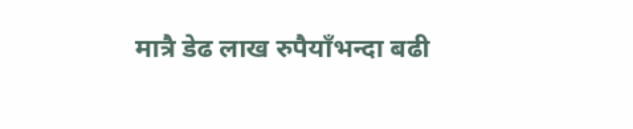मात्रै डेढ लाख रुपैयाँभन्दा बढी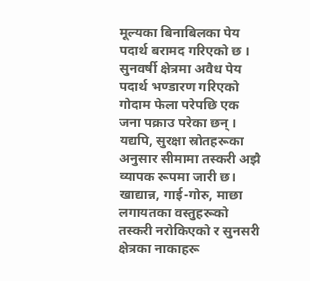मूल्यका बिनाबिलका पेय पदार्थ बरामद गरिएको छ । सुनवर्षी क्षेत्रमा अवैध पेय पदार्थ भण्डारण गरिएको गोदाम फेला परेपछि एक जना पक्राउ परेका छन् ।
यद्यपि, सुरक्षा स्रोतहरूका अनुसार सीमामा तस्करी अझै व्यापक रूपमा जारी छ। खाद्यान्न, गाई-गोरु, माछा लगायतका वस्तुहरूको तस्करी नरोकिएको र सुनसरी क्षेत्रका नाकाहरू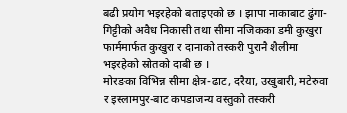बढी प्रयोग भइरहेको बताइएको छ । झापा नाकाबाट ढुंगा-गिट्टीको अवैध निकासी तथा सीमा नजिकका डमी कुखुरा फार्ममार्फत कुखुरा र दानाको तस्करी पुरानै शैलीमा भइरहेको स्रोतको दाबी छ ।
मोरङका विभिन्न सीमा क्षेत्र-ढाट, दरैया, उखुबारी, मटेरुवा र इस्लामपुर-बाट कपडाजन्य वस्तुको तस्करी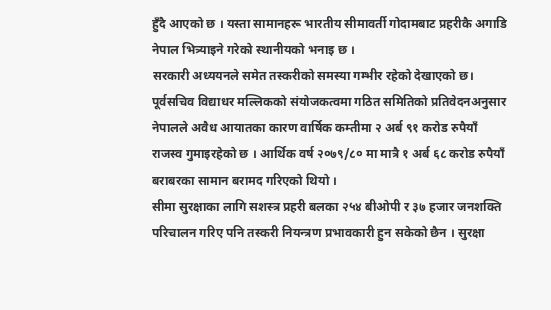हुँदै आएको छ । यस्ता सामानहरू भारतीय सीमावर्ती गोदामबाट प्रहरीकै अगाडि नेपाल भित्र्याइने गरेको स्थानीयको भनाइ छ ।
सरकारी अध्ययनले समेत तस्करीको समस्या गम्भीर रहेको देखाएको छ। पूर्वसचिव विद्याधर मल्लिकको संयोजकत्वमा गठित समितिको प्रतिवेदनअनुसार नेपालले अवैध आयातका कारण वार्षिक कम्तीमा २ अर्ब ९१ करोड रुपैयाँ राजस्व गुमाइरहेको छ । आर्थिक वर्ष २०७९/८० मा मात्रै १ अर्ब ६८ करोड रुपैयाँ बराबरका सामान बरामद गरिएको थियो ।
सीमा सुरक्षाका लागि सशस्त्र प्रहरी बलका २५४ बीओपी र ३७ हजार जनशक्ति परिचालन गरिए पनि तस्करी नियन्त्रण प्रभावकारी हुन सकेको छैन । सुरक्षा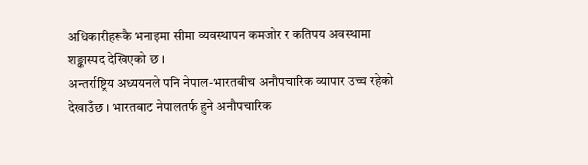अधिकारीहरूकै भनाइमा सीमा व्यवस्थापन कमजोर र कतिपय अवस्थामा शङ्कास्पद देखिएको छ ।
अन्तर्राष्ट्रिय अध्ययनले पनि नेपाल-भारतबीच अनौपचारिक व्यापार उच्च रहेको देखाउँछ । भारतबाट नेपालतर्फ हुने अनौपचारिक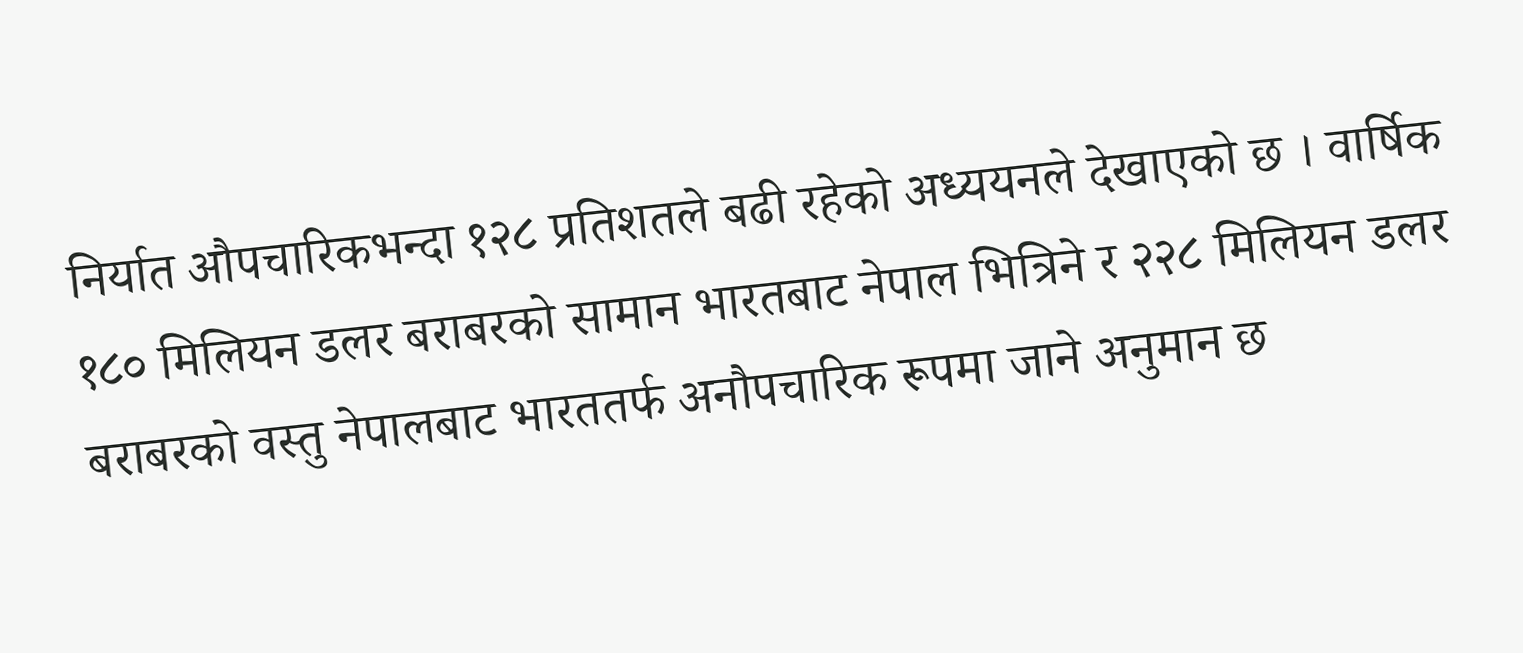निर्यात औपचारिकभन्दा १२८ प्रतिशतले बढी रहेको अध्ययनले देखाएको छ । वार्षिक १८० मिलियन डलर बराबरको सामान भारतबाट नेपाल भित्रिने र २२८ मिलियन डलर बराबरको वस्तु नेपालबाट भारततर्फ अनौपचारिक रूपमा जाने अनुमान छ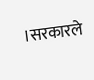।सरकारले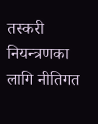तस्करी नियन्त्रणका लागि नीतिगत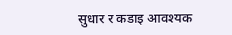सुधार र कडाइ आवश्यक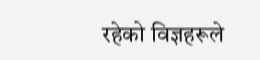रहेको विज्ञहरूले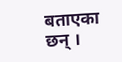बताएका छन् ।